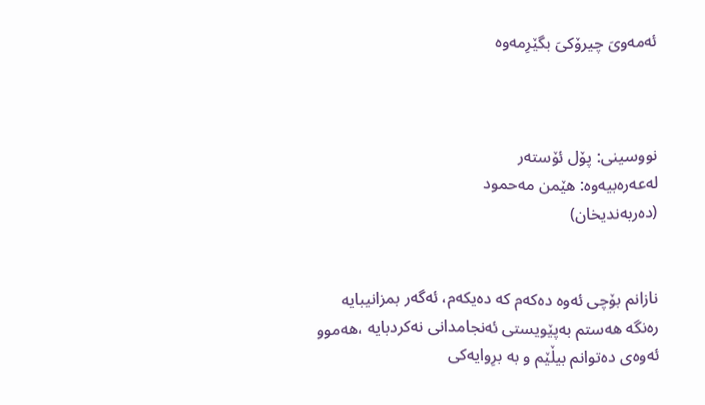ئه‌مه‌وىَ چیرۆكىَ بگێرِمه‌وه‌



نووسینی: پۆل ئۆسته‌ر
له‌عه‌ره‌بیه‌وه‌: هێمن مه‌حمود
(ده‌ربه‌ندیخان)


نازانم بۆچى ئه‌وه‌ ده‌كه‌م كه‌ ده‌یكه‌م، ئه‌گه‌ر بمزانیبایه‌ ره‌نگه‌ هه‌ستم به‌پێویستى ئه‌نجامدانى نه‌كردبایه‌ ،هه‌موو ئه‌وه‌ى ده‌توانم بیڵێم و به‌ برِوایه‌كى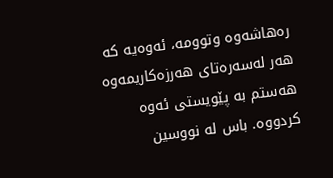ره‌هاشه‌وه‌ وتوومه‌، ئه‌وه‌یه‌ كه‌ هه‌ر له‌سه‌ره‌تاى هه‌رزه‌كاریمه‌وه‌ هه‌ستم به‌ پێویستى ئه‌وه‌ كردووه‌. باس له‌ نووسین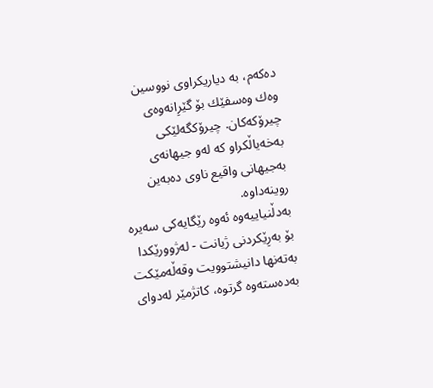ده‌كه‌م، به‌ دیاریكراوى نووسین وه‌ك وه‌سفێك بۆ گێرِانه‌وه‌ى چیرۆكه‌كان. چیرۆكگه‌لێكى به‌خه‌یاڵكراو كه‌ له‌و جیهانه‌ى به‌جیهانى واقیع ناوى ده‌به‌ین روینه‌داوه‌.
به‌دڵنیاییه‌وه‌ ئه‌وه‌ رێگایه‌كى سه‌یره‌ بۆ به‌رِێكردنى ژیانت - له‌ژوورێكدا به‌ته‌نها دانیشتوویت وقه‌ڵه‌مێكت به‌ده‌سته‌وه‌ گرتوه‌، كاتژمێر له‌دواى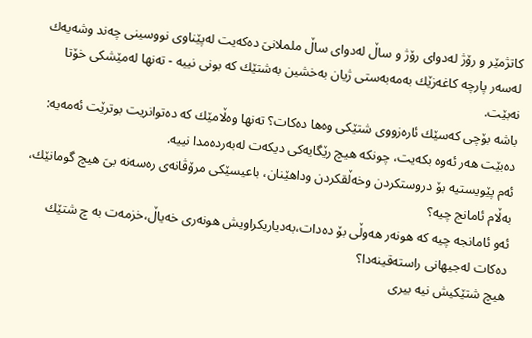كاتژمێر و رۆژ له‌دواى رۆژ و ساڵ له‌دواى ساڵ ململانىَ ده‌كه‌یت له‌پێناوى نووسینى چه‌ند وشه‌یه‌ك له‌سه‌ر پارچه‌ كاغه‌زێك به‌مه‌به‌ستى ژیان به‌خشین به‌شتێك كه‌ بونى نییه‌ - ته‌نها له‌مێشكى خۆتا نه‌بێت.
باشه‌ بۆچى كه‌سێك ئاره‌زووى شتێكى وه‌ها ده‌كات؟ ته‌نها وه‌ڵامێك كه‌ ده‌توانریت بوترێت ئه‌مه‌یه‌: ده‌بێت هه‌ر ئه‌وه‌ بكه‌یت، چونكه‌ هیچ رێگایه‌كى دیكه‌ت له‌به‌رده‌مدا نییه‌.
ئه‌م پێویستیه‌ بۆ دروستكردن وخه‌ڵقكردن وداهێنان، باعیسێكى مرۆڤانه‌ى ره‌سه‌نه‌ بىَ هیچ گومانێك، به‌ڵام ئامانج چیه‌؟
ئه‌و ئامانجه‌ چیه‌ كه‌ هونه‌ر هه‌وڵى بۆ ده‌دات،به‌دیاریكراویش هونه‌رى خه‌یاڵ،خزمه‌ت به‌ چ شتێك ده‌كات له‌جیهانى راسته‌قینه‌دا؟
هیچ شتێكیش نیه‌ بیرى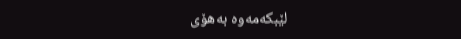لێبكه‌مه‌وه‌ به‌هۆى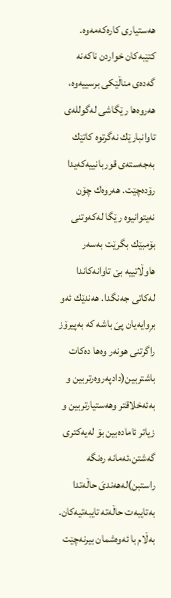هه‌ستیارى كاره‌كه‌مه‌وه‌.
كتێبه‌كان خواردن ناكه‌نه‌ گه‌ده‌ى مناڵێكى برسییه‌وه‌، هه‌روه‌ها رێگاشى له‌گولله‌ى تاوانبارێك نه‌گرتوه‌ كاتێك به‌جه‌سته‌ى قوربانییه‌كه‌یدا رۆده‌چێت. هه‌روه‌ك چۆن نه‌یتوانیوه‌ رێگا له‌كه‌وتنى بۆمبێك بگرێت به‌سه‌ر هاوڵاتییه‌ بێ تاوانه‌كاندا له‌كاتى جه‌نگدا. هه‌ندێك ئه‌و برِوایه‌یان پىَ باشه‌ كه‌ به‌پیرۆز راگرتنى هونه‌ر وه‌ها ده‌كات باشتربین(دادپه‌روه‌رتربین و به‌ئه‌خلاقتر وهه‌ستیارتربین و زیاتر ئاماده‌بین بۆ له‌یه‌كترى گه‌شتن،ئه‌مانه‌ ره‌نگه‌ راستبن)له‌هه‌ندىَ حاڵه‌تدا به‌تایبه‌ت حاڵه‌ته‌ تایبه‌تیه‌كان. به‌ڵام با ئه‌وه‌شمان بیرنه‌چێت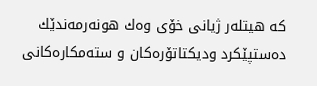كه‌ هیتله‌ر ژیانى خۆى وه‌ك هونه‌رمه‌ندێك ده‌ستپێكرد ودیكتاتۆره‌كان و سته‌مكاره‌كانى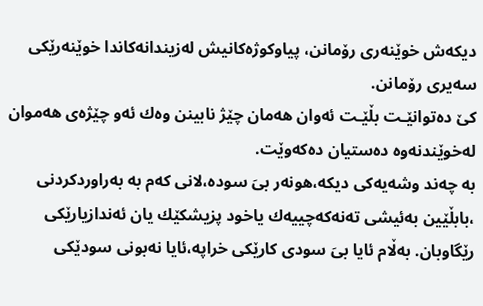دیكه‌ش خوێنه‌رى رۆمانن، پیاوكوژه‌كانیش له‌زیندانه‌كاندا خوێنه‌رێكى سه‌یرى رۆمانن.
كێ ده‌توانێـت بڵێـت ئه‌وان هه‌مان چێژ نابینن وه‌ك ئه‌و چێژه‌ى هه‌موان له‌خوێندنه‌وه‌ ده‌ستیان ده‌كه‌وێت.
به‌ چه‌ند وشه‌یه‌كى دیكه‌،هونه‌ر بىَ سوده‌،لانى كه‌م به‌ به‌راوردكردنى ،بابڵێین به‌ئیشى ته‌نه‌كه‌چییه‌ك یاخود پزیشكێك یان ئه‌ندازیارێكى رێگاوبان. به‌ڵام ئایا بىَ سودى كارێكى خراپه‌،ئایا نه‌بونى سودێكى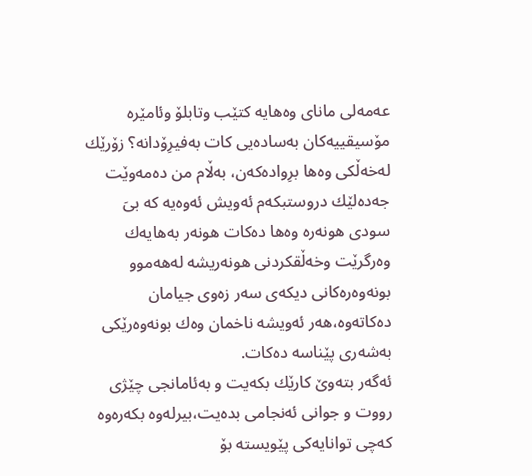عه‌مه‌لى ماناى وه‌هایه‌ كتێب وتابلۆ وئامێره‌ مۆسیقییه‌كان به‌ساده‌یى كات به‌فیرِۆدانه‌؟ زۆرێك له‌خه‌ڵكى وه‌ها برِواده‌كه‌ن، به‌ڵام من ده‌مه‌وێت جه‌ده‌لێك دروستبكه‌م ئه‌ویش ئه‌وه‌یه‌ كه‌ بىَ سودى هونه‌ره‌ وه‌ها ده‌كات هونه‌ر به‌هایه‌ك وه‌رگرێت وخه‌ڵقكردنى هونه‌ریشه‌ له‌هه‌موو بونه‌وه‌ره‌كانى دیكه‌ى سه‌ر زه‌وى جیامان ده‌كاته‌وه‌،هه‌ر ئه‌ویشه‌ ناخمان وه‌ك بونه‌وه‌رێكى به‌شه‌رى پێناسه‌ ده‌كات.
ئه‌گه‌ر بته‌وێ كارێك بكه‌یت و به‌ئامانجى چێژى رووت و جوانى ئه‌نجامى بده‌یت،بیرله‌وه‌ بكه‌ره‌وه‌ كه‌چى توانایه‌كى پێویسته‌ بۆ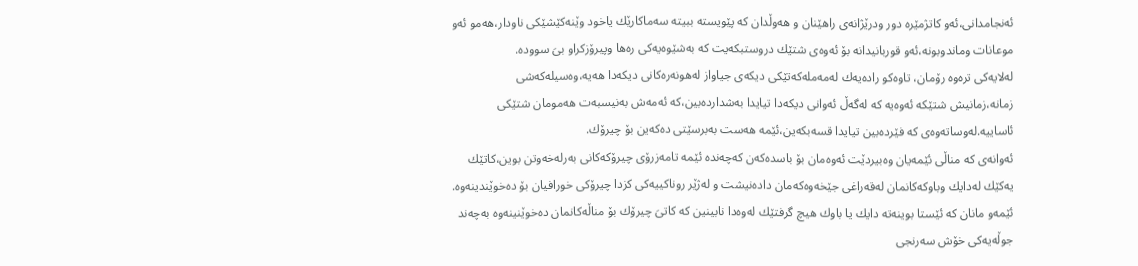ئه‌نجامدانى،ئه‌و كاتژمێره‌ دور ودرێژانه‌ى راهێنان و هه‌وڵدان كه‌ پێویسته‌ ببیته‌ سه‌ماكارێك یاخود وێنه‌كێشێكى ناودار،هه‌مو ئه‌و موعانات وماندوبونه‌،ئه‌و قوربانیدانه‌ بۆ ئه‌وه‌ى شتێك دروستبكه‌یت كه‌ به‌شێوه‌یه‌كى ره‌ها وپیرۆزكراو بىَ سووده‌.
له‌لایه‌كى تره‌وه‌ رۆمان، تاوه‌كو راده‌یه‌ك له‌مه‌مله‌كه‌تێكى دیكه‌ی جیاواز له‌هونه‌ره‌كانى دیكه‌دا هه‌یه‌،وه‌سیله‌كه‌شى زمانه‌،زمانیش شتێكه‌ ئه‌وه‌یه‌ كه‌ له‌گه‌ڵ ئه‌وانى دیكه‌دا تیایدا به‌شدارده‌بین،كه‌ ئه‌مه‌ش به‌نیسبه‌ت هه‌مومان شتێكى ئاساییه‌.له‌وساته‌وه‌ى كه‌ فێرده‌بین تیایدا قسه‌بكه‌ین،ئێمه‌ هه‌ست به‌برسێتى ده‌كه‌ین بۆ چیرۆك.
ئه‌وانه‌ى كه‌ مناڵى ئێمه‌یان وه‌بیردێت ئه‌وه‌مان بۆ باسده‌كه‌ن كه‌چه‌نده‌ ئێمه‌ تامه‌زرۆى چیرۆكه‌كانى به‌رله‌خه‌وتن بوین،كاتێك یه‌كێك له‌دایك وباوكه‌كانمان له‌قه‌راغى جێخه‌وه‌كه‌مان داده‌نیشت و له‌ژێر روناكییه‌كى كزدا چیرۆكى خورافیان بۆ ده‌خوێندینه‌وه‌.
ئێمه‌و مانان كه‌ ئێستا بوینه‌ته‌ دایك یا باوك هیچ گرفتێك له‌وه‌دا نابینین كه‌ كاتىَ چیرۆك بۆ مناڵه‌كانمان ده‌خوێنینه‌وه‌ به‌چه‌ند جوڵه‌یه‌كى خۆش سه‌رنجى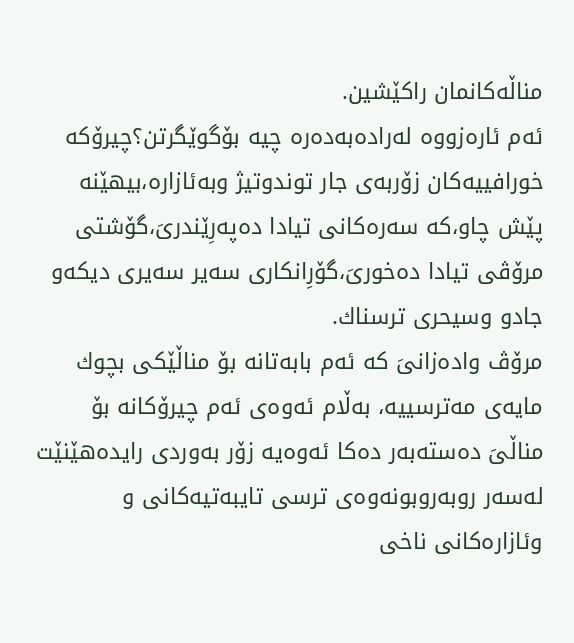مناڵه‌كانمان راكێشین.
ئه‌م ئاره‌زووه‌ له‌راده‌به‌ده‌ره‌ چیه‌ بۆگوێگرتن؟چیرۆكه‌ خورافییه‌كان زۆربه‌ى جار توندوتیژ وبه‌ئازاره‌،بیهێنه‌ پێش چاو،كه‌ سه‌ره‌كانى تیادا ده‌په‌رِێندرىَ،گۆشتى مرۆڤى تیادا ده‌خورىَ،گۆرِانكارى سه‌یر سه‌یرى دیكه‌و جادو وسیحرى ترسناك.
مرۆڤ واده‌زانىَ كه‌ ئه‌م بابه‌تانه‌ بۆ مناڵێكى بچوك مایه‌ى مه‌ترسییه‌، به‌ڵام ئه‌وه‌ى ئه‌م چیرۆكانه‌ بۆ مناڵىَ ده‌سته‌به‌ر ده‌كا ئه‌وه‌یه‌ زۆر به‌وردى رایده‌هێنێت له‌سه‌ر روبه‌روبونه‌وه‌ى ترسى تایبه‌تیه‌كانى و وئازاره‌كانى ناخى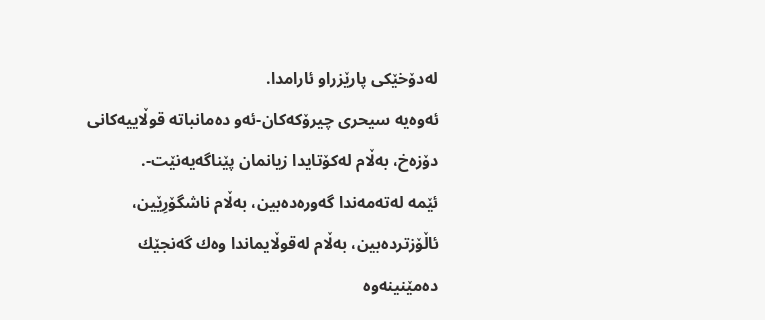له‌دۆخێكى پارێزراو ئارامدا.
ئه‌وه‌یه‌ سیحرى چیرۆكه‌كان-ئه‌و ده‌مانباته‌ قوڵاییه‌كانى دۆزه‌خ، به‌ڵام له‌كۆتایدا زیانمان پێناگه‌یه‌نێت-.
ئێمه‌ له‌ته‌مه‌ندا گه‌وره‌ده‌بین، به‌ڵام ناشگۆرِێین، ئاڵۆزترده‌بین، به‌ڵام له‌قوڵایماندا وه‌ك گه‌نجێك ده‌مێنینه‌وه‌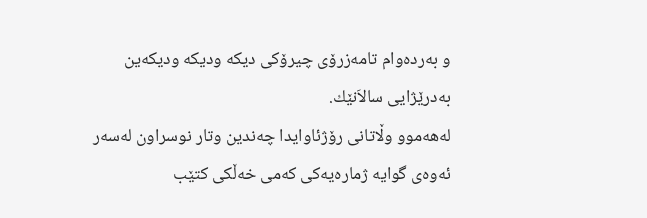و به‌رده‌وام تامه‌زرۆى چیرۆكى دیكه‌ ودیكه‌ ودیكه‌ین به‌درێژایى سالاَنێك.
له‌هه‌موو وڵاتانى رۆژئاوایدا چه‌ندین وتار نوسراون له‌سه‌ر ئه‌وه‌ى گوایه‌ ژماره‌یه‌كى كه‌مى خه‌ڵكى كتێب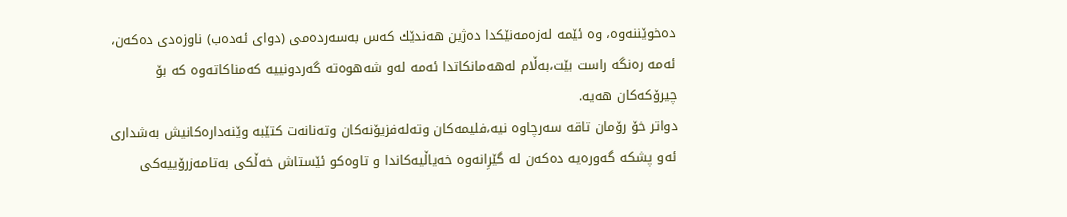ده‌خوێننه‌وه‌، وه‌ ئێمه‌ له‌زه‌مه‌نێكدا ده‌ژین هه‌ندێك كه‌س به‌سه‌رده‌مى (دواى ئه‌ده‌ب) ناوزه‌دى ده‌كه‌ن، ئه‌مه‌ ره‌نگه‌ راست بێت،به‌ڵام له‌هه‌مانكاتدا ئه‌مه‌ له‌و شه‌هوه‌ته‌ گه‌ردونییه‌ كه‌مناكاته‌وه‌ كه‌ بۆ چیرۆكه‌كان هه‌یه‌.
دواتر خۆ رۆمان تاقه‌ سه‌رچاوه‌ نیه‌،فلیمه‌كان وته‌له‌فزیۆنه‌كان وته‌نانه‌ت كتێبه‌ وێنه‌داره‌كانیش به‌شدارى ئه‌و پشكه‌ گه‌وره‌یه‌ ده‌كه‌ن له‌ گێرِانه‌وه‌ خه‌یاڵیه‌كاندا و تاوه‌كو ئێستاش خه‌ڵكى به‌تامه‌زرۆییه‌كى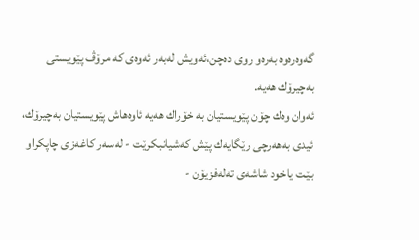گه‌وه‌ره‌وه‌ به‌ره‌و روى ده‌چن،ئه‌ویش له‌به‌ر ئه‌وه‌ى كه‌ مرۆڤ پێویستى به‌چیرۆك هه‌یه‌.
ئه‌وان وه‌ك چۆن پێویستیان به‌ خۆراك هه‌یه‌ ئاوه‌هاش پێویستیان به‌چیرۆك، ئیدى به‌هه‌رچى رێگایه‌ك پێش كه‌شیانبكرێت - له‌سه‌ر كاغه‌زى چاپكراو بێـت یاخود شاشه‌ى ته‌له‌فزیۆن -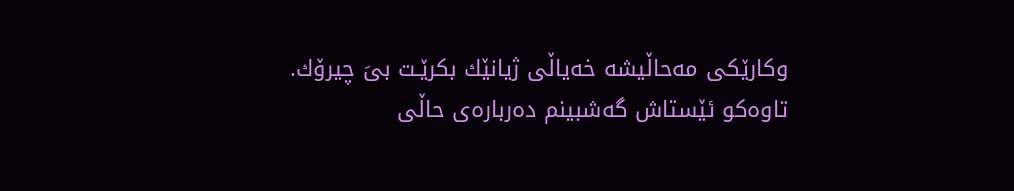وكارێكى مه‌حاڵیشه‌ خه‌یاڵى ژیانێك بكرێـت بىَ چیرۆك.
تاوه‌كو ئێستاش گه‌شبینم ده‌رباره‌ى حاڵى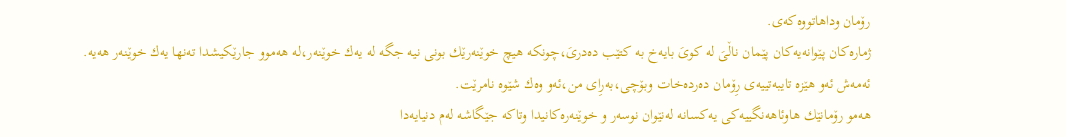رۆمان وداهاتووه‌كه‌ى.
ژماره‌كان پێوانه‌یه‌كان پێمان ناڵىَ له‌ كوىَ بایه‌خ به‌ كتێب ده‌درىَ،چونكه‌ هیچ خوێنه‌رێك بونى نیه‌ جگه‌ له‌ یه‌ك خوێنه‌ر،له‌ هه‌موو جارێكیشدا ته‌نها یه‌ك خوێنه‌ر هه‌یه‌.
ئه‌مه‌ش ئه‌و هێزه‌ تایبه‌تییه‌ى رِۆمان ده‌رده‌خات وبۆچى،به‌رِاى من،ئه‌و وه‌ك شێوه‌ نامرێت.
هه‌مو رۆمانێك هاوئاهه‌نگییه‌كى یه‌كسانه‌ له‌نێوان نوسه‌ر و خوێنه‌ره‌كانیدا وتاكه‌ جێگاشه‌ له‌م دنیایه‌دا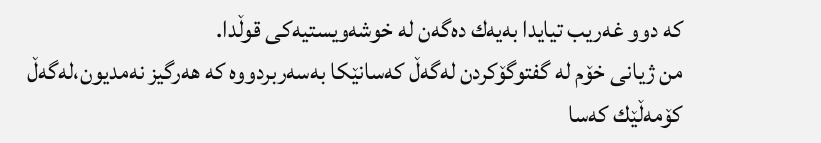كه‌ دوو غه‌ریب تیایدا به‌یه‌ك ده‌گه‌ن له‌ خوشه‌ویستیه‌كى قوڵدا.
من ژیانى خۆم له‌ گفتوگۆكردن له‌گه‌ڵ كه‌سانێكا به‌سه‌ربردووه‌ كه‌ هه‌رگیز نه‌مدیون،له‌گه‌ڵ كۆمه‌ڵێك كه‌سا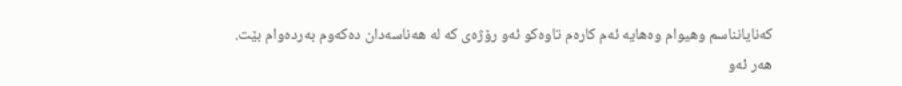كه‌نایانناسم وهیوام وه‌هایه‌ ئه‌م كاره‌م تاوه‌كو ئه‌و رۆژه‌ى كه‌ له‌ هه‌ناسه‌دان ده‌كه‌وم به‌رده‌وام بێت.
هه‌ر ئه‌و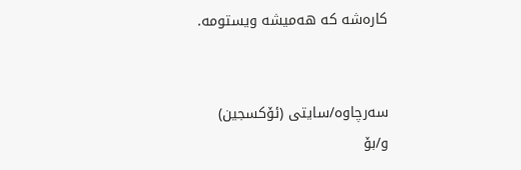كاره‌شه‌ كه‌ هه‌میشه‌ ویستومه‌.


سه‌رچاوه‌/سایتى (ئۆكسجین)
و/بۆ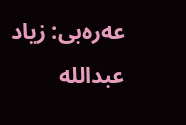عه‌ره‌بى: زیاد عبدالله‌